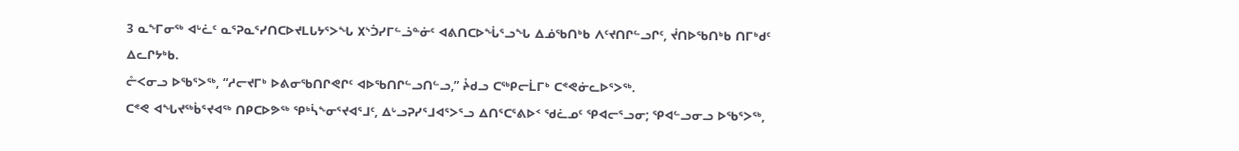3 ᓇᖕᒥᓂᖅ ᐊᒡᓛᑦ ᓇᕐᕈᓇᕐᓯᑎᑕᐅᔪᒪᒐᔭᕐᐳᖓ ᙭ᔅᑑᓯᒥᓪᓘᓐᓃᑦ ᐊᕕᑎᑕᐅᖔᕐᓗᖓ ᐃᓅᖃᑎᒃᑲ ᐱᑦᔪᑎᒋᓪᓗᒋᑦ, ᔫᑎᐅᖃᑎᒃᑲ ᑎᒥᒃᑯᑦ ᐃᓚᒋᔭᒃᑲ.
ᓔᐸᓂᓗ ᐅᖃᕐᐳᖅ, “ᓱᓕᔪᒥᒃ ᐅᕕᓂᖃᑎᒋᕙᒋᑦ ᐊᐅᖃᑎᒋᓪᓗᑎᓪᓗ,” ᔧᑯᓗ ᑕᖅᑭᓕᒫᒥᒃ ᑕᕝᕙᓃᓚᐅᕐᐳᖅ.
ᑕᕝᕙ ᐊᖓᔪᖅᑳᕐᔪᐊᖅ ᑎᑭᑕᐅᕗᖅ ᕿᒃᓵᖕᓂᕐᔪᐊᕐᒧᑦ, ᐃᒡᓗᕈᓯᕐᒧᐊᕐᐳᕐᓗ ᐃᑎᕐᑕᕐᕕᐅᑉ ᖁᓛᓄᑦ ᕿᐊᓕᕐᓗᓂ; ᕿᐊᓪᓗᓂᓗ ᐅᖃᕐᐳᖅ,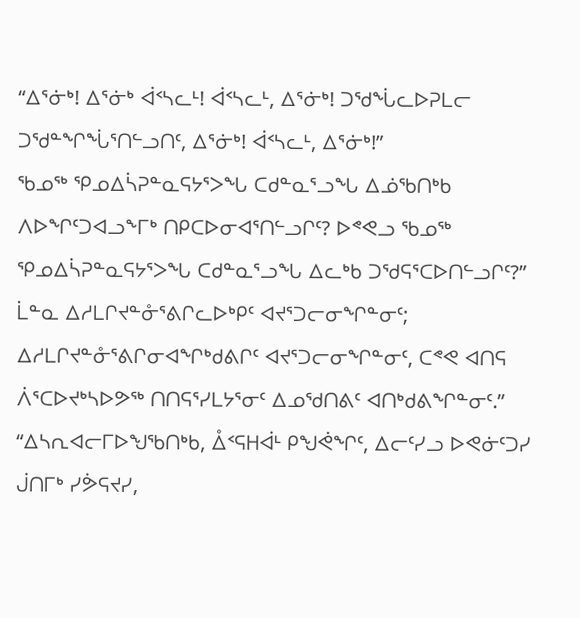“ᐃᕐᓃᒃ! ᐃᕐᓃᒃ ᐋᑉᓴᓚᒻ! ᐋᑉᓴᓚᒻ, ᐃᕐᓃᒃ! ᑐᖁᖔᓚᐅᕈᒪᓕ ᑐᖁᓐᖏᖔᕐᑎᓪᓗᑎᑦ, ᐃᕐᓃᒃ! ᐋᑉᓴᓚᒻ, ᐃᕐᓃᒃ!”
ᖃᓄᖅ ᕿᓄᐃᓵᕈᓐᓇᕋᔭᕐᐳᖓ ᑕᑯᓐᓇᕐᓗᖓ ᐃᓅᖃᑎᒃᑲ ᐱᐅᖏᑦᑐᐊᓗᖕᒥᒃ ᑎᑭᑕᐅᓂᐊᕐᑎᓪᓗᒋᑦ? ᐅᕝᕙᓗ ᖃᓄᖅ ᕿᓄᐃᓵᕈᓐᓇᕋᔭᕐᐳᖓ ᑕᑯᓐᓇᕐᓗᖓ ᐃᓚᒃᑲ ᑐᖁᕋᕐᑕᐅᑎᓪᓗᒋᑦ?”
ᒫᓐᓇ ᐃᓱᒪᒋᔪᓐᓁᕐᕕᒋᓚᐅᒃᑭᑦ ᐊᔪᕐᑐᓕᓂᖏᓐᓂᑦ; ᐃᓱᒪᒋᔪᓐᓁᕐᕕᒋᓂᐊᖏᒃᑯᕕᒋᑦ ᐊᔪᕐᑐᓕᓂᖏᓐᓂᑦ, ᑕᕝᕙ ᐊᑎᕋ ᐲᕐᑕᐅᔪᒃᓴᐅᕗᖅ ᑎᑎᕋᕐᓯᒪᔭᕐᓂᑦ ᐃᓄᖁᑎᕕᑦ ᐊᑎᒃᑯᕕᖏᓐᓂᑦ.”
“ᐃᓴᕆᐊᓕᒥᐅᖑᖃᑎᒃᑲ, ᐂᑉᕋᕼᐋᒻ ᑭᖑᕚᖏᑦ, ᐃᓕᑦᓯᓗ ᐅᕙᓃᑦᑐᓯ ᒎᑎᒥᒃ ᓯᕘᕋᔪᓯ,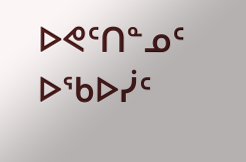ᐅᕙᑦᑎᓐᓄᑦ ᐅᖃᐅᓰᑦ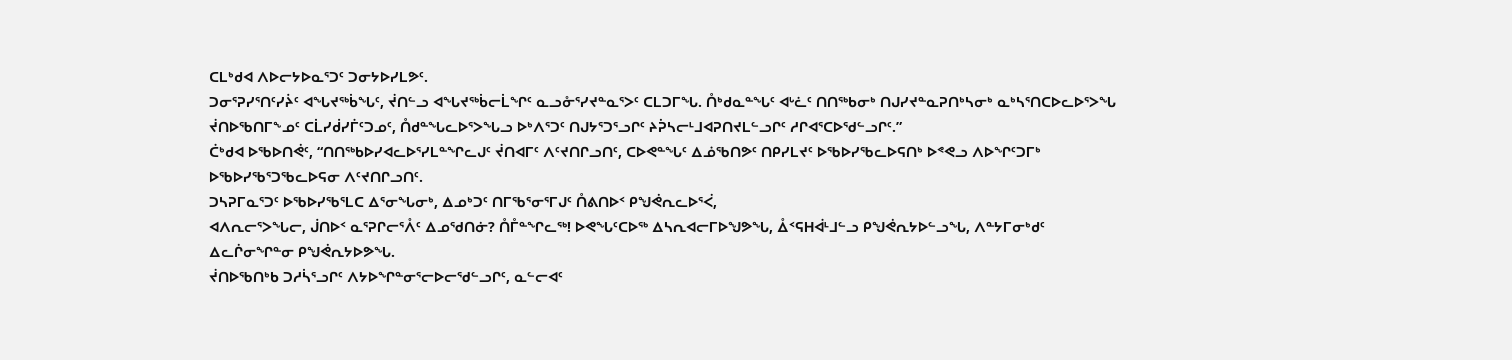ᑕᒪᒃᑯᐊ ᐱᐅᓕᔭᐅᓇᕐᑐᑦ ᑐᓂᔭᐅᓯᒪᕗᑦ.
ᑐᓂᕐᕈᓯᕐᑎᑦᓯᔩᑦ ᐊᖓᔪᖅᑳᖓᑦ, ᔫᑎᓪᓗ ᐊᖓᔪᖅᑳᓕᒫᖏᑦ ᓇᓗᓁᕐᓯᔪᓐᓇᕐᐳᑦ ᑕᒪᑐᒥᖓ. ᑍᒃᑯᓇᓐᖓᑦ ᐊᒡᓛᑦ ᑎᑎᖅᑲᓂᒃ ᑎᒍᓯᔪᓐᓇᕈᑎᒃᓴᓂᒃ ᓇᒃᓴᕐᑎᑕᐅᓚᐅᕐᐳᖓ ᔫᑎᐅᖃᑎᒥᖕᓄᑦ ᑕᒫᓯᑰᓯᒦᑦᑐᓄᑦ, ᑍᑯᓐᖓᓚᐅᕐᐳᖓᓗ ᐅᒃᐱᕐᑐᑦ ᑎᒍᔭᕐᑐᕐᓗᒋᑦ ᔨᕉᓴᓕᒻᒧᐊᕈᑎᔪᒪᓪᓗᒋᑦ ᓱᒋᐊᕐᑕᐅᖁᓪᓗᒋᑦ.”
ᑖᒃᑯᐊ ᐅᖃᐅᑎᕚᑦ, “ᑎᑎᖅᑲᐅᓯᐊᓚᐅᕐᓯᒪᓐᖏᓚᒍᑦ ᔫᑎᐊᒥᑦ ᐱᑦᔪᑎᒋᓗᑎᑦ, ᑕᐅᕙᓐᖓᑦ ᐃᓅᖃᑎᕗᑦ ᑎᑭᓯᒪᔪᑦ ᐅᖃᐅᓯᖃᓚᐅᕋᑎᒃ ᐅᕝᕙᓗ ᐱᐅᖏᑦᑐᒥᒃ ᐅᖃᐅᓯᖃᕐᑐᖃᓚᐅᕋᓂ ᐱᑦᔪᑎᒋᓗᑎᑦ.
ᑐᓴᕈᒥᓇᕐᑐᑦ ᐅᖃᐅᓯᖃᕐᒪᑕ ᐃᕐᓂᖓᓂᒃ, ᐃᓄᒃᑐᑦ ᑎᒥᖃᕐᓂᕐᒥᒍᑦ ᑍᕕᑎᐅᑉ ᑭᖑᕚᕆᓚᐅᕐᐹ,
ᐊᐱᕆᓕᕐᐳᖓᓕ, ᒎᑎᐅᑉ ᓇᕐᕈᒋᓕᕐᐰᑦ ᐃᓄᖁᑎᓃ? ᑍᒤᓐᖏᓚᖅ! ᐅᕙᖓᑦᑕᐅᖅ ᐃᓴᕆᐊᓕᒥᐅᖑᕗᖓ, ᐂᑉᕋᕼᐋᒻᒧᓪᓗ ᑭᖑᕚᕆᔭᐅᓪᓗᖓ, ᐱᓐᔭᒥᓂᒃᑯᑦ ᐃᓚᒌᓂᖏᓐᓂ ᑭᖑᕚᕆᔭᐅᕗᖓ.
ᔫᑎᐅᖃᑎᒃᑲ ᑐᓱᓵᕐᓗᒋᑦ ᐱᔭᐅᖏᓐᓂᕐᓕᐅᓕᖁᓪᓗᒋᑦ, ᓇᓪᓕᐊᑦ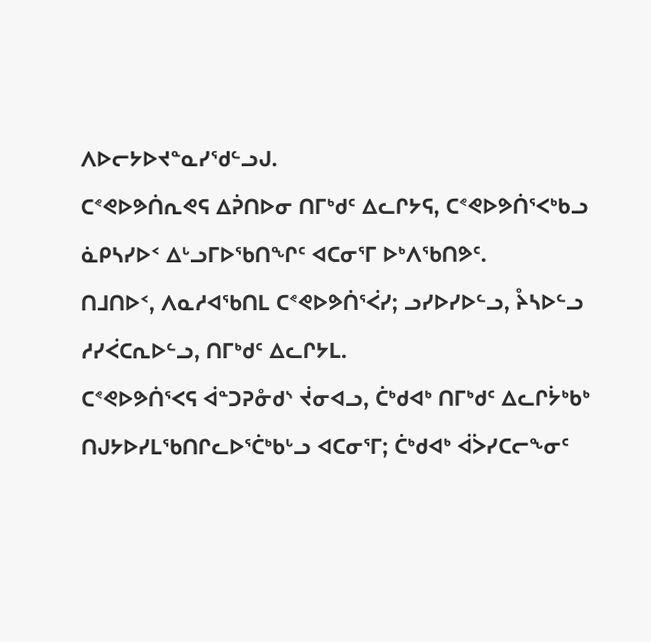ᐱᐅᓕᔭᐅᔪᓐᓇᓯᖁᓪᓗᒍ.
ᑕᕝᕙᐅᕗᑏᕆᕙᕋ ᐃᕉᑎᐅᓂ ᑎᒥᒃᑯᑦ ᐃᓚᒋᔭᕋ, ᑕᕝᕙᐅᕗᑏᕐᐸᒃᑲᓗ ᓈᑭᓴᓯᐅᑉ ᐃᒡᓗᒥᐅᖃᑎᖏᑦ ᐊᑕᓂᕐᒥ ᐅᒃᐱᖃᑎᕗᑦ.
ᑎᒧᑎᐅᑉ, ᐱᓇᓱᐊᖃᑎᒪ ᑕᕝᕙᐅᕗᑏᕐᐹᓯ; ᓗᓯᐅᓯᐅᓪᓗ, ᔧᓴᐅᓪᓗ ᓱᓯᐹᑕᕆᐅᓪᓗ, ᑎᒥᒃᑯᑦ ᐃᓚᒋᔭᒪ.
ᑕᕝᕙᐅᕗᑏᕐᐸᕋ ᐋᓐᑐᕈᓁᑯᔅ ᔫᓂᐊᓗ, ᑖᒃᑯᐊᒃ ᑎᒥᒃᑯᑦ ᐃᓚᒋᔮᒃᑲᒃ ᑎᒍᔭᐅᓯᒪᖃᑎᒋᓚᐅᕐᑖᒃᑲᒡᓗ ᐊᑕᓂᕐᒥ; ᑖᒃᑯᐊᒃ ᐋᐴᓯᑕᓕᖕᓂᑦ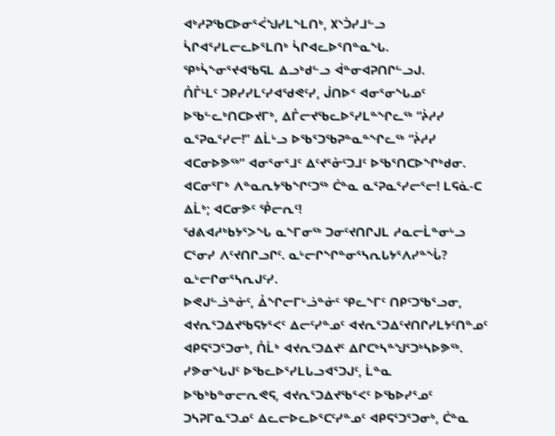ᐊᒃᓱᕈᖃᑕᐅᓂᕐᐹᖑᓯᒪᖕᒪᑎᒃ, ᙭ᔅᑑᓯᒧᓪᓗ ᓵᒋᐊᕐᓯᒪᓕᓚᐅᕐᒪᑎᒃ ᓵᒋᐊᓚᐅᕐᑎᓐᓇᖓ.
ᕿᒃᓵᖕᓂᕐᔪᐊᖃᕋᒪ ᐃᓗᒃᑯᓪᓗ ᐋᓐᓂᐊᕈᑎᒋᓪᓗᒍ.
ᑍᒤᒻᒪᑦ ᑐᑭᓯᓯᒪᑦᓯᐊᖁᕙᑦᓯ, ᒎᑎᐅᑉ ᐊᓂᕐᓂᖓᓄᑦ ᐅᖃᓪᓚᒃᑎᑕᐅᔪᒥᒃ, ᐃᒤᓕᔪᖃᓚᐅᕐᓯᒪᓐᖏᓚᖅ “ᔩᓱᓯ ᓇᕐᕈᓇᕐᓯᓕ!” ᐃᒫᒡᓗ ᐅᖃᕐᑐᖃᕈᓐᓇᓐᖏᓚᖅ “ᔩᓱᓯ ᐊᑕᓂᐅᕗᖅ” ᐊᓂᕐᓂᕐᒧᑦ ᐃᑦᔪᕐᓁᑦᑐᒧᑦ ᐅᖃᕐᑎᑕᐅᖏᒃᑯᓂ.
ᐊᑕᓂᕐᒥᒃ ᐱᓐᓇᕆᔭᖃᖏᑦᑐᖅ ᑖᓐᓇ ᓇᕐᕈᓇᕐᓯᓕᕐᓕ! ᒪᕋᓈ-ᑕ ᐃᒫᒃ; ᐊᑕᓂᕗᑦ ᕾᓕᕆᑦ!
ᖁᕕᐊᓱᒃᑲᔭᕐᐳᖓ ᓇᖕᒥᓂᖅ ᑐᓂᑦᔪᑎᒋᒍᒪ ᓱᓇᓕᒫᓐᓂᒡᓗ ᑕᕐᓂᓯ ᐱᑦᔪᑎᒋᓗᒋᑦ. ᓇᒡᓕᒋᖏᓐᓂᕐᓴᕆᒐᔭᕐᐱᓯᓐᖔ? ᓇᒡᓕᒋᓂᕐᓴᕆᒍᑦᓯ.
ᐅᕙᒍᓪᓘᓐᓃᑦ, ᐂᖏᓕᒥᒡᓘᓐᓃᑦ ᕿᓚᖕᒥᑦ ᑎᑭᑦᑐᖃᕐᓗᓂ, ᐊᔪᕆᕐᑐᐃᔪᖃᕋᔭᕐᐸᑦ ᐃᓕᑦᓯᓐᓄᑦ ᐊᔪᕆᕐᑐᐃᑦᔪᑎᒋᓯᒪᔭᑦᑎᓐᓄᑦ ᐊᑭᕋᕐᑐᕐᑐᓂᒃ, ᑍᒫᒃ ᐊᔪᕆᑦᑐᐃᔪᑦ ᐃᒋᑕᒃᓴᓐᖑᕐᑐᒃᓴᐅᕗᖅ.
ᓯᕗᓂᖓᒍᑦ ᐅᖃᓚᐅᕐᓯᒪᒐᓗᐊᕐᑐᒍᑦ, ᒫᓐᓇ ᐅᖃᒃᑲᓐᓂᓕᕆᕙᕋ, ᐊᔪᕆᕐᑐᐃᔪᖃᕐᐸᑦ ᐅᖃᐅᓯᕐᓄᑦ ᑐᓴᕈᒥᓇᕐᑐᓄᑦ ᐃᓚᓕᐅᓚᐅᕐᑕᑦᓯᓐᓄᑦ ᐊᑭᕋᕐᑐᕐᑐᓂᒃ, ᑖᓐᓇ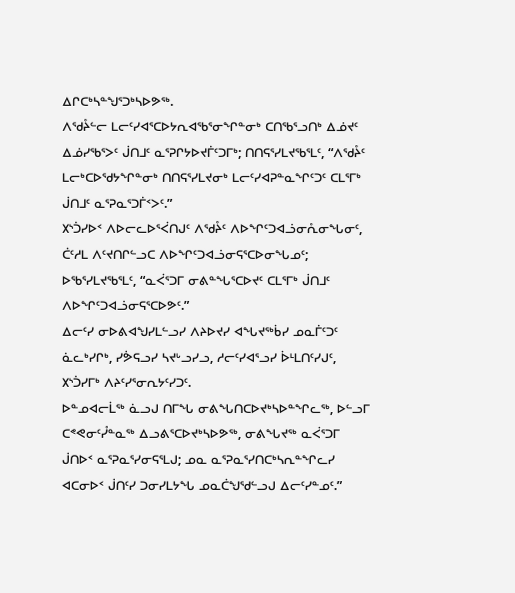ᐃᒋᑕᒃᓴᓐᖑᕐᑐᒃᓴᐅᕗᖅ.
ᐱᖁᔧᓪᓕ ᒪᓕᑦᓯᐊᕐᑕᐅᔭᕆᐊᖃᕐᓂᖏᓐᓂᒃ ᑕᑎᖃᕐᓗᑎᒃ ᐃᓅᔪᑦ ᐃᓅᓯᖃᕐᐳᑦ ᒎᑎᒧᑦ ᓇᕐᕈᒋᔭᐅᔪᒦᑦᑐᒥᒃ; ᑎᑎᕋᕐᓯᒪᔪᖃᕐᒪᑦ, “ᐱᖁᔧᑦ ᒪᓕᒃᑕᐅᖁᔭᖏᓐᓂᒃ ᑎᑎᕋᕐᓯᒪᔪᓂᒃ ᒪᓕᑦᓯᐊᕈᓐᓇᖏᑦᑐᑦ ᑕᒪᕐᒥᒃ ᒎᑎᒧᑦ ᓇᕐᕈᓇᕐᑐᒦᑉᐳᑦ.”
᙭ᔅᑑᓯᐅᑉ ᐱᐅᓕᓚᐅᕐᐹᑎᒍᑦ ᐱᖁᔧᑦ ᐱᐅᖏᑦᑐᐊᓘᓂᕅᓂᖓᓂᑦ, ᑖᑦᓱᒪ ᐱᑦᔪᑎᒋᓪᓗᑕ ᐱᐅᖏᑦᑐᐊᓘᓂᕋᕐᑕᐅᓂᖓᓄᑦ; ᐅᖃᕐᓯᒪᔪᖃᕐᒪᑦ, “ᓇᐹᕐᑐᒥ ᓂᕕᓐᖓᕐᑕᐅᔪᑦ ᑕᒪᕐᒥᒃ ᒎᑎᒧᑦ ᐱᐅᖏᑦᑐᐊᓘᓂᕋᕐᑕᐅᕗᑦ.”
ᐃᓕᑦᓯ ᓂᐅᕕᐊᖑᓯᒪᓪᓗᓯ ᐱᔨᐅᔪᓯ ᐊᖓᔪᖅᑳᓯ ᓄᓇᒦᑦᑐᑦ ᓈᓚᒃᓯᒋᒃ, ᓯᕘᕋᓗᓯ ᓴᔪᒡᓗᓯᓗ, ᓱᓕᑦᓯᐊᕐᓗᓯ ᐆᒻᒪᑎᑦᓯᒍᑦ, ᙭ᔅᑑᓯᒥᒃ ᐱᔨᑦᓯᕐᓂᕆᔭᑦᓯᑐᑦ.
ᐅᓐᓄᐊᓕᒫᖅ ᓈᓗᒍ ᑎᒥᖓ ᓂᕕᖓᑎᑕᐅᔪᒃᓴᐅᓐᖏᓚᖅ, ᐅᓪᓗᒥ ᑕᕝᕙᓂᑦᓮᓐᓇᖅ ᐃᓗᕕᕐᑕᐅᔪᒃᓴᐅᕗᖅ, ᓂᕕᖓᔪᖅ ᓇᐹᕐᑐᒥ ᒎᑎᐅᑉ ᓇᕐᕈᓇᕐᓯᓂᕋᕐᒪᒍ; ᓄᓇ ᓇᕐᕈᓇᕐᓯᑎᑕᒃᓴᕆᓐᖏᓚᓯ ᐊᑕᓂᐅᑉ ᒎᑎᑦᓯ ᑐᓂᓯᒪᔭᖓ ᓄᓇᑖᖑᖁᓪᓗᒍ ᐃᓕᑦᓯᓐᓄᑦ.”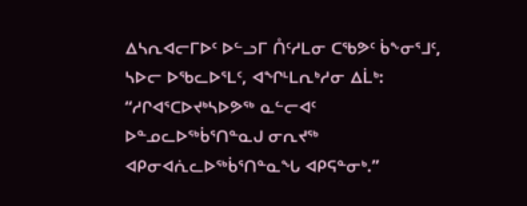ᐃᓴᕆᐊᓕᒥᐅᑦ ᐅᓪᓗᒥ ᑍᑦᓱᒪᓂ ᑕᖃᕗᑦ ᑳᖕᓂᕐᒧᑦ, ᓴᐅᓕ ᐅᖃᓚᐅᕐᒪᑦ, ᐊᖏᒻᒪᕆᒃᓱᓂ ᐃᒫᒃ: “ᓱᒋᐊᕐᑕᐅᔪᒃᓴᐅᕗᖅ ᓇᓪᓕᐊᑦ ᐅᓐᓄᓚᐅᖅᑳᕐᑎᓐᓇᒍ ᓂᕆᔪᖅ ᐊᑭᓂᐊᕇᓚᐅᖅᑳᕐᑎᓐᓇᖓ ᐊᑭᕋᓐᓂᒃ.”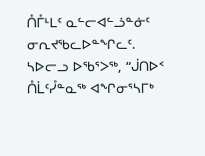ᑍᒤᒻᒪᑦ ᓇᓪᓕᐊᓪᓘᓐᓃᑦ ᓂᕆᔪᖃᓚᐅᓐᖏᓚᑦ.
ᓴᐅᓕᓗ ᐅᖃᕐᐳᖅ, “ᒎᑎᐅᑉ ᑍᒫᑦᓮᓐᓇᖅ ᐊᖏᓂᕐᓴᒥᒃ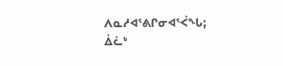ᐱᓇᓱᐊᕐᕕᒋᓂᐊᕐᐹᖓ; ᐄᓛᒃ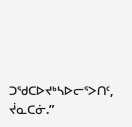ᑐᖁᑕᐅᔪᒃᓴᐅᓕᕐᐳᑎᑦ, ᔫᓇᑕᓃ.”